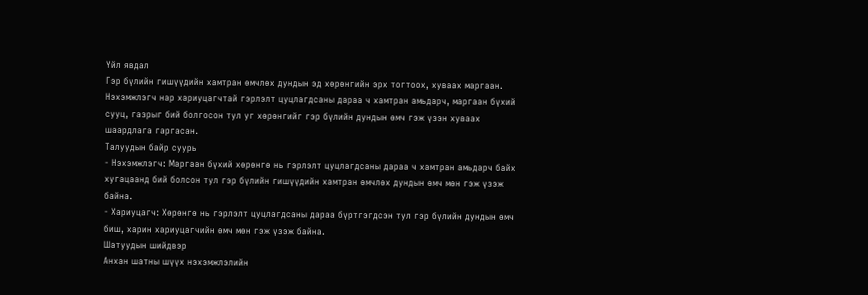Үйл явдал
Гэр бүлийн гишүүдийн хамтран өмчлөх дундын эд хөрөнгийн эрх тогтоох, хуваах маргаан. Нэхэмжлэгч нар хариуцагчтай гэрлэлт цуцлагдсаны дараа ч хамтран амьдарч, маргаан бүхий сууц, газрыг бий болгосон тул уг хөрөнгийг гэр бүлийн дундын өмч гэж үзэн хуваах шаардлага гаргасан.
Талуудын байр суурь
- Нэхэмжлэгч: Маргаан бүхий хөрөнгө нь гэрлэлт цуцлагдсаны дараа ч хамтран амьдарч байх хугацаанд бий болсон тул гэр бүлийн гишүүдийн хамтран өмчлөх дундын өмч мөн гэж үзэж байна.
- Хариуцагч: Хөрөнгө нь гэрлэлт цуцлагдсаны дараа бүртгэгдсэн тул гэр бүлийн дундын өмч биш, харин хариуцагчийн өмч мөн гэж үзэж байна.
Шатуудын шийдвэр
Анхан шатны шүүх нэхэмжлэлийн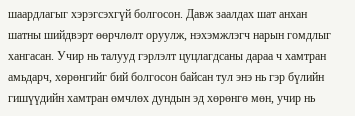шаардлагыг хэрэгсэхгүй болгосон. Давж заалдах шат анхан шатны шийдвэрт өөрчлөлт оруулж, нэхэмжлэгч нарын гомдлыг хангасан. Учир нь талууд гэрлэлт цуцлагдсаны дараа ч хамтран амьдарч, хөрөнгийг бий болгосон байсан тул энэ нь гэр бүлийн гишүүдийн хамтран өмчлөх дундын эд хөрөнгө мөн, учир нь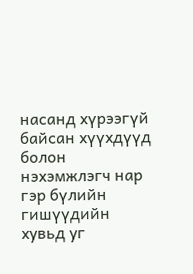насанд хүрээгүй байсан хүүхдүүд болон нэхэмжлэгч нар гэр бүлийн гишүүдийн хувьд уг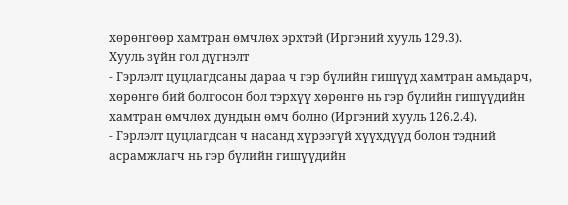хөрөнгөөр хамтран өмчлөх эрхтэй (Иргэний хууль 129.3).
Хууль зүйн гол дүгнэлт
- Гэрлэлт цуцлагдсаны дараа ч гэр бүлийн гишүүд хамтран амьдарч, хөрөнгө бий болгосон бол тэрхүү хөрөнгө нь гэр бүлийн гишүүдийн хамтран өмчлөх дундын өмч болно (Иргэний хууль 126.2.4).
- Гэрлэлт цуцлагдсан ч насанд хүрээгүй хүүхдүүд болон тэдний асрамжлагч нь гэр бүлийн гишүүдийн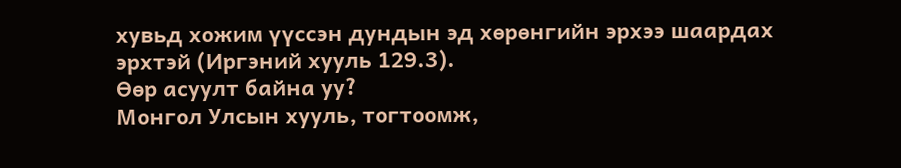хувьд хожим үүссэн дундын эд хөрөнгийн эрхээ шаардах эрхтэй (Иргэний хууль 129.3).
Өөр асуулт байна уу?
Монгол Улсын хууль, тогтоомж,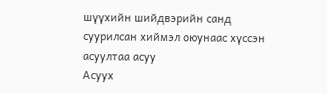шүүхийн шийдвэрийн санд суурилсан хиймэл оюунаас хүссэн асуултаа асуу
Асуух